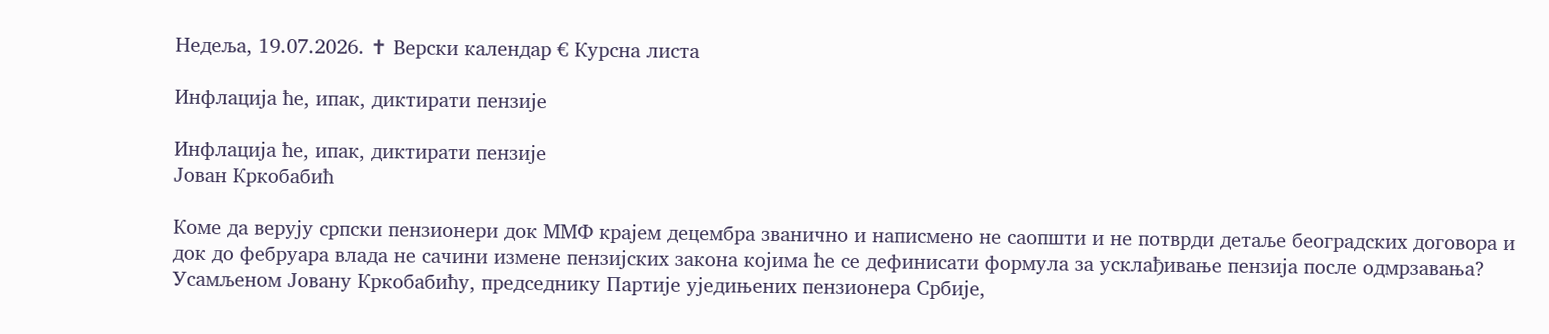Недеља, 19.07.2026. ✝ Верски календар € Курсна листа

Инфлација ће, ипак, диктирати пензије

Инфлација ће, ипак, диктирати пензије
Јован Кркобабић

Коме да верују српски пензионери док ММФ крајем децембра званично и написмено не саопшти и не потврди детаље београдских договора и док до фебруара влада не сачини измене пензијских закона којима ће се дефинисати формула за усклађивање пензија после одмрзавања? Усамљеном Јовану Кркобабићу, председнику Партије уједињених пензионера Србије,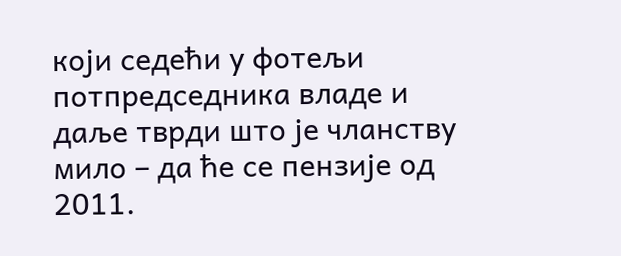који седећи у фотељи потпредседника владе и даље тврди што је чланству мило – да ће се пензије од 2011.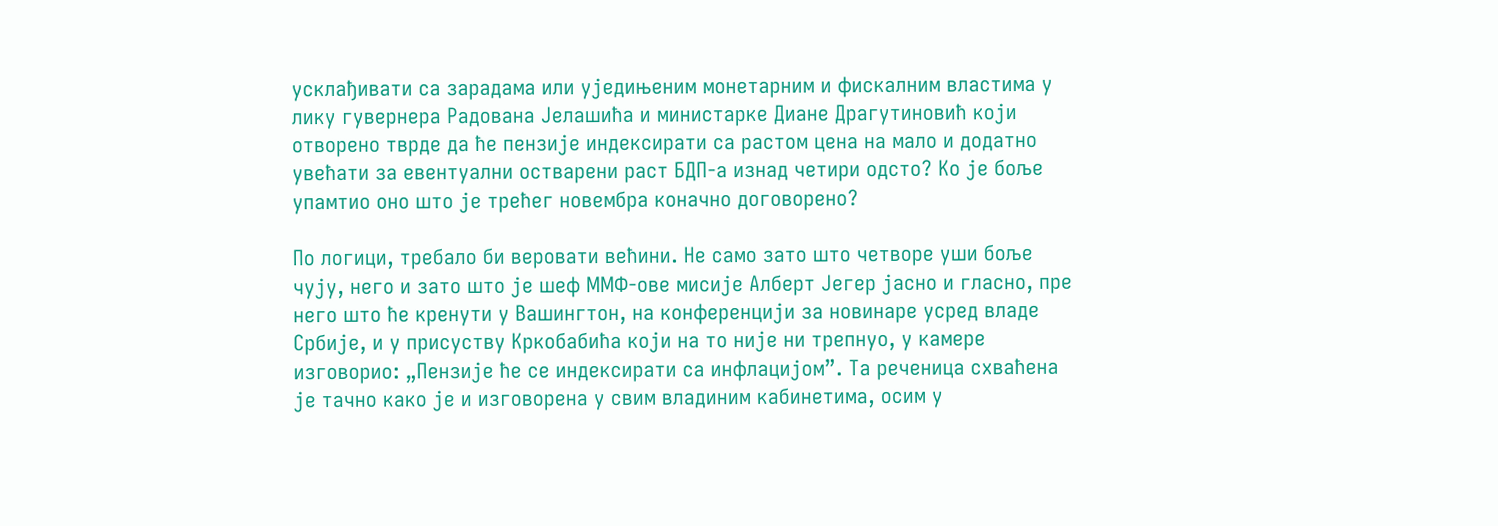усклађивати са зарадама или уједињеним монетарним и фискалним властима у лику гувернера Радована Јелашића и министарке Диане Драгутиновић који отворено тврде да ће пензије индексирати са растом цена на мало и додатно увећати за евентуални остварени раст БДП-а изнад четири одсто? Ко је боље упамтио оно што је трећег новембра коначно договорено?

По логици, требало би веровати већини. Не само зато што четворе уши боље чују, него и зато што је шеф ММФ-ове мисије Алберт Јегер јасно и гласно, пре него што ће кренути у Вашингтон, на конференцији за новинаре усред владе Србије, и у присуству Кркобабића који на то није ни трепнуо, у камере изговорио: „Пензије ће се индексирати са инфлацијом”. Та реченица схваћена је тачно како је и изговорена у свим владиним кабинетима, осим у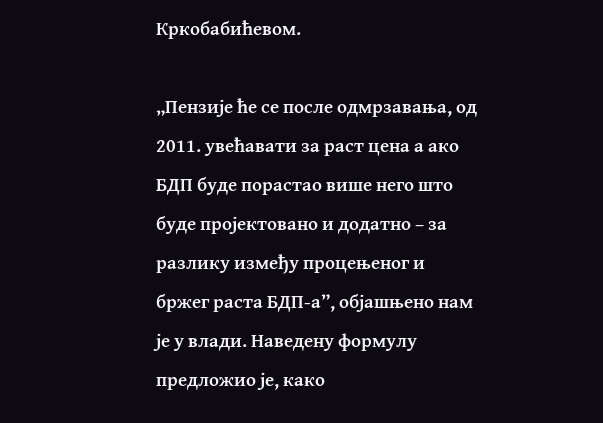Кркобабићевом.

„Пензије ће се после одмрзавања, од 2011. увећавати за раст цена а ако БДП буде порастао више него што буде пројектовано и додатно – за разлику између процењеног и бржег раста БДП-а”, објашњено нам је у влади. Наведену формулу предложио је, како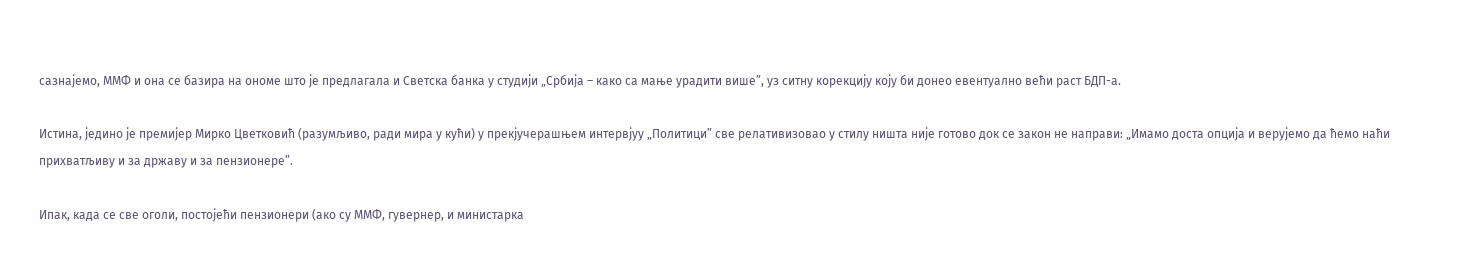сазнајемо, ММФ и она се базира на ономе што је предлагала и Светска банка у студији „Србија – како са мање урадити више”, уз ситну корекцију коју би донео евентуално већи раст БДП-а.

Истина, једино је премијер Мирко Цветковић (разумљиво, ради мира у кући) у прекјучерашњем интервјуу „Политици” све релативизовао у стилу ништа није готово док се закон не направи: „Имамо доста опција и верујемо да ћемо наћи прихватљиву и за државу и за пензионере”.

Ипак, када се све оголи, постојећи пензионери (ако су ММФ, гувернер, и министарка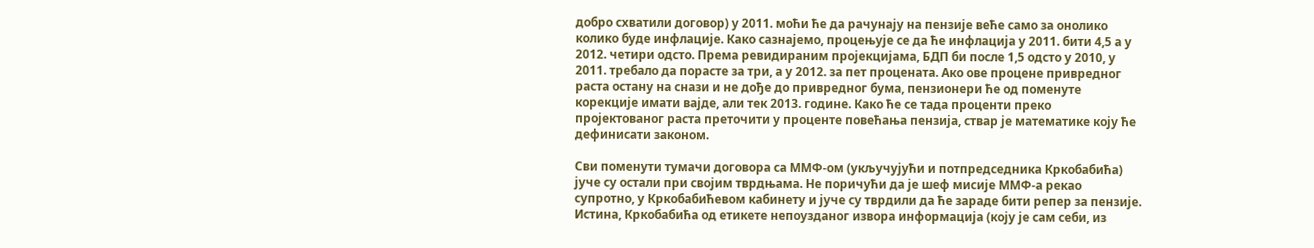добро схватили договор) у 2011. моћи ће да рачунају на пензије веће само за онолико колико буде инфлације. Како сазнајемо, процењује се да ће инфлација у 2011. бити 4,5 а у 2012. четири одсто. Према ревидираним пројекцијама, БДП би после 1,5 одсто у 2010, у 2011. требало да порасте за три, а у 2012. за пет процената. Ако ове процене привредног раста остану на снази и не дође до привредног бума, пензионери ће од поменуте корекције имати вајде, али тек 2013. године. Како ће се тада проценти преко пројектованог раста преточити у проценте повећања пензија, ствар је математике коју ће дефинисати законом.

Сви поменути тумачи договора са ММФ-ом (укључујући и потпредседника Кркобабића) јуче су остали при својим тврдњама. Не поричући да је шеф мисије ММФ-а рекао супротно, у Кркобабићевом кабинету и јуче су тврдили да ће зараде бити репер за пензије. Истина, Кркобабића од етикете непоузданог извора информација (коју је сам себи, из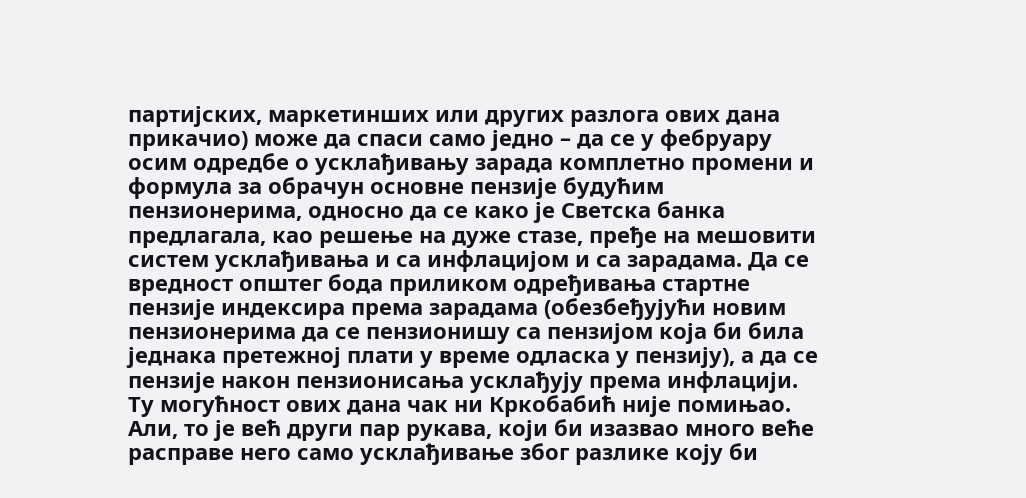партијских, маркетинших или других разлога ових дана прикачио) може да спаси само једно – да се у фебруару осим одредбе о усклађивању зарада комплетно промени и формула за обрачун основне пензије будућим пензионерима, односно да се како је Светска банка предлагала, као решење на дуже стазе, пређе на мешовити систем усклађивања и са инфлацијом и са зарадама. Да се вредност општег бода приликом одређивања стартне пензије индексира према зарадама (обезбеђујући новим пензионерима да се пензионишу са пензијом која би била једнака претежној плати у време одласка у пензију), а да се пензије након пензионисања усклађују према инфлацији. Ту могућност ових дана чак ни Кркобабић није помињао. Али, то је већ други пар рукава, који би изазвао много веће расправе него само усклађивање због разлике коју би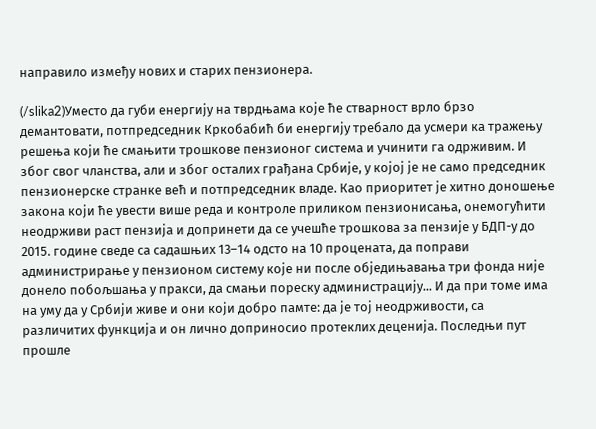направило између нових и старих пензионера.

(/slika2)Уместо да губи енергију на тврдњама које ће стварност врло брзо демантовати, потпредседник Кркобабић би енергију требало да усмери ка тражењу решења који ће смањити трошкове пензионог система и учинити га одрживим. И због свог чланства, али и због осталих грађана Србије, у којој је не само председник пензионерске странке већ и потпредседник владе. Као приоритет је хитно доношење закона који ће увести више реда и контроле приликом пензионисања, онемогућити неодрживи раст пензија и допринети да се учешће трошкова за пензије у БДП-у до 2015. године сведе са садашњих 13–14 одсто на 10 процената, да поправи администрирање у пензионом систему које ни после обједињавања три фонда није донело побољшања у пракси, да смањи пореску администрацију... И да при томе има на уму да у Србији живе и они који добро памте: да је тој неодрживости, са различитих функција и он лично доприносио протеклих деценија. Последњи пут прошле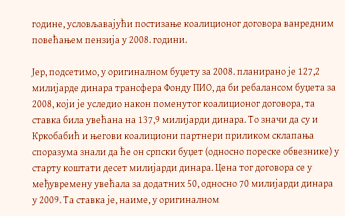године, условљавајући постизање коалиционог договора ванредним повећањем пензија у 2008. години.

Јер, подсетимо, у оригиналном буџету за 2008. планирано је 127,2 милијарде динара трансфера Фонду ПИО, да би ребалансом буџета за 2008, који је уследио након поменутог коалиционог договора, та ставка била увећана на 137,9 милијарди динара. То значи да су и Кркобабић и његови коалициони партнери приликом склапања споразума знали да ће он српски буџет (односно пореске обвезнике) у старту коштати десет милијарди динара. Цена тог договора се у међувремену увећала за додатних 50, односно 70 милијарди динара у 2009. Та ставка је, наиме, у оригиналном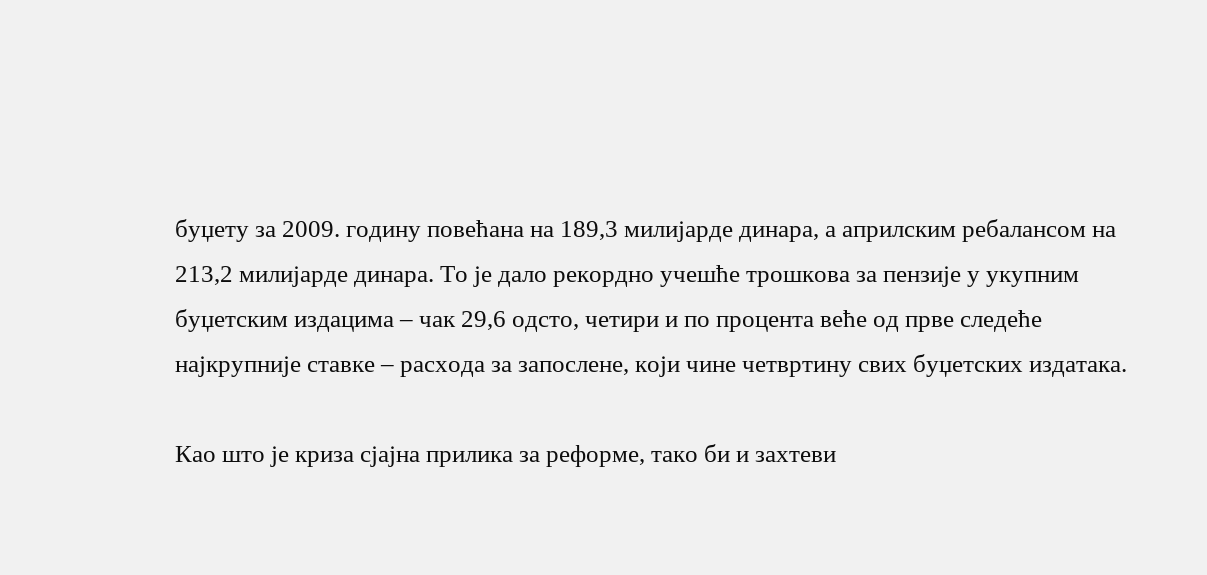буџету за 2009. годину повећана на 189,3 милијарде динара, а априлским ребалансом на 213,2 милијарде динара. То је дало рекордно учешће трошкова за пензије у укупним буџетским издацима – чак 29,6 одсто, четири и по процента веће од прве следеће најкрупније ставке – расхода за запослене, који чине четвртину свих буџетских издатака.

Као што је криза сјајна прилика за реформе, тако би и захтеви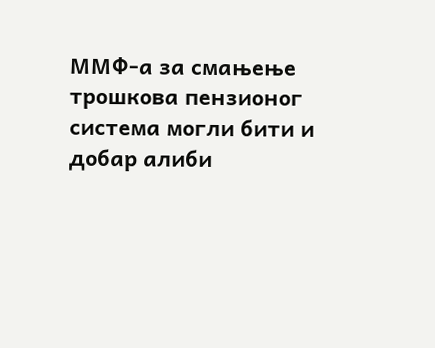ММФ-а за смањење трошкова пензионог система могли бити и добар алиби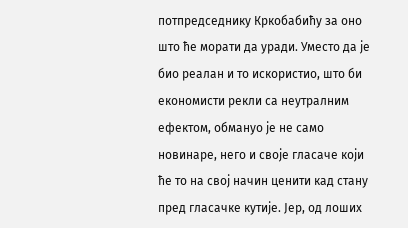потпредседнику Кркобабићу за оно што ће морати да уради. Уместо да је био реалан и то искористио, што би економисти рекли са неутралним ефектом, обмануо је не само новинаре, него и своје гласаче који ће то на свој начин ценити кад стану пред гласачке кутије. Јер, од лоших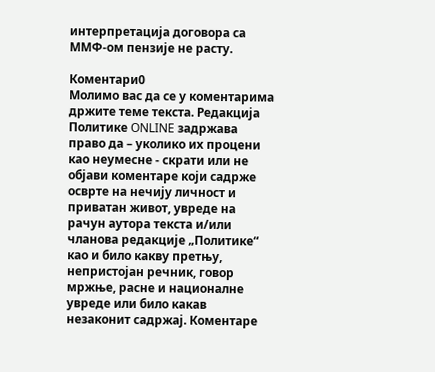интерпретација договора са ММФ-ом пензије не расту.

Коментари0
Молимо вас да се у коментарима држите теме текста. Редакција Политике ONLINE задржава право да – уколико их процени као неумесне - скрати или не објави коментаре који садрже осврте на нечију личност и приватан живот, увреде на рачун аутора текста и/или чланова редакције „Политике“ као и било какву претњу, непристојан речник, говор мржње, расне и националне увреде или било какав незаконит садржај. Коментаре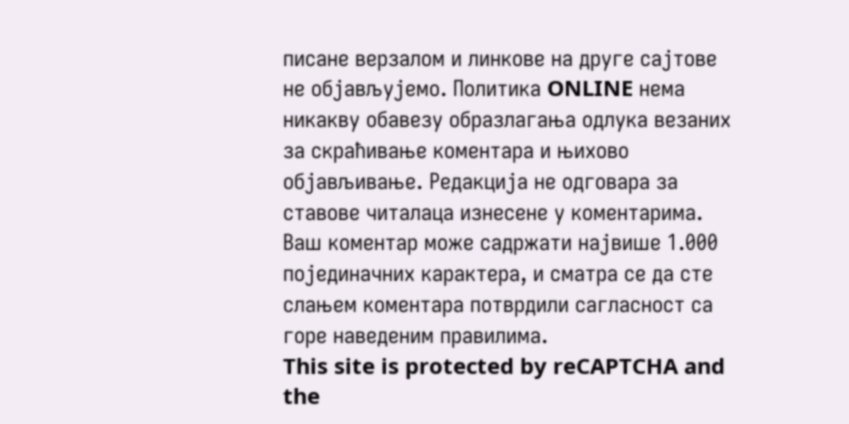писане верзалом и линкове на друге сајтове не објављујемо. Политика ONLINE нема никакву обавезу образлагања одлука везаних за скраћивање коментара и њихово објављивање. Редакција не одговара за ставове читалаца изнесене у коментарима. Ваш коментар може садржати највише 1.000 појединачних карактера, и сматра се да сте слањем коментара потврдили сагласност са горе наведеним правилима.
This site is protected by reCAPTCHA and the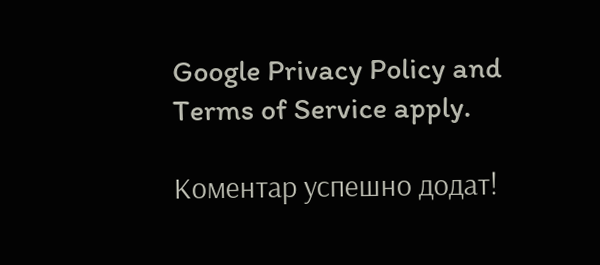Google Privacy Policy and Terms of Service apply.

Комeнтар успeшно додат!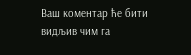Ваш комeнтар ћe бити видљив чим га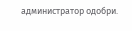администратор одобри.